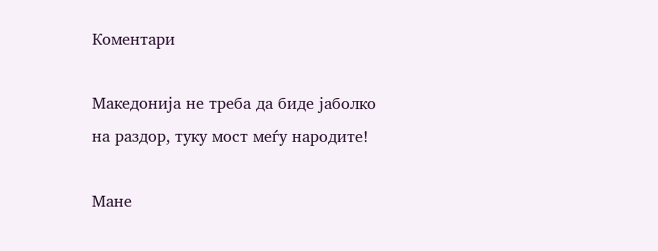Коментари

Македонија не треба да биде јаболко на раздор, туку мост меѓу народите!

Мане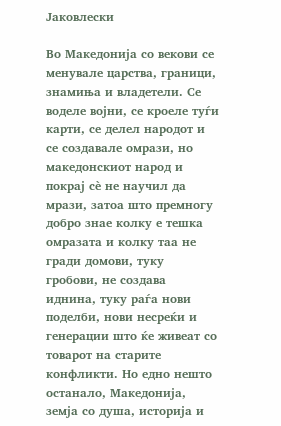Јаковлески

Во Македонија со векови се менувале царства, граници, знамиња и владетели. Се воделе војни, се кроеле туѓи карти, се делел народот и се создавале омрази, но македонскиот народ и покрај сè не научил да мрази, затоа што премногу добро знае колку е тешка омразата и колку таа не гради домови, туку гробови, не создава иднина, туку раѓа нови поделби, нови несреќи и генерации што ќе живеат со товарот на старите конфликти. Но едно нешто останало, Македонија, земја со душа, историја и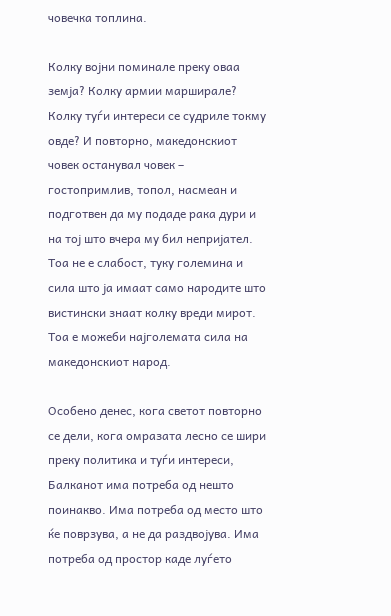човечка топлина.

Колку војни поминале преку оваа земја? Колку армии марширале? Колку туѓи интереси се судриле токму овде? И повторно, македонскиот човек останувал човек – гостопримлив, топол, насмеан и подготвен да му подаде рака дури и на тој што вчера му бил непријател. Тоа не е слабост, туку големина и сила што ја имаат само народите што вистински знаат колку вреди мирот. Тоа е можеби најголемата сила на македонскиот народ.

Особено денес, кога светот повторно се дели, кога омразата лесно се шири преку политика и туѓи интереси, Балканот има потреба од нешто поинакво. Има потреба од место што ќе поврзува, а не да раздвојува. Има потреба од простор каде луѓето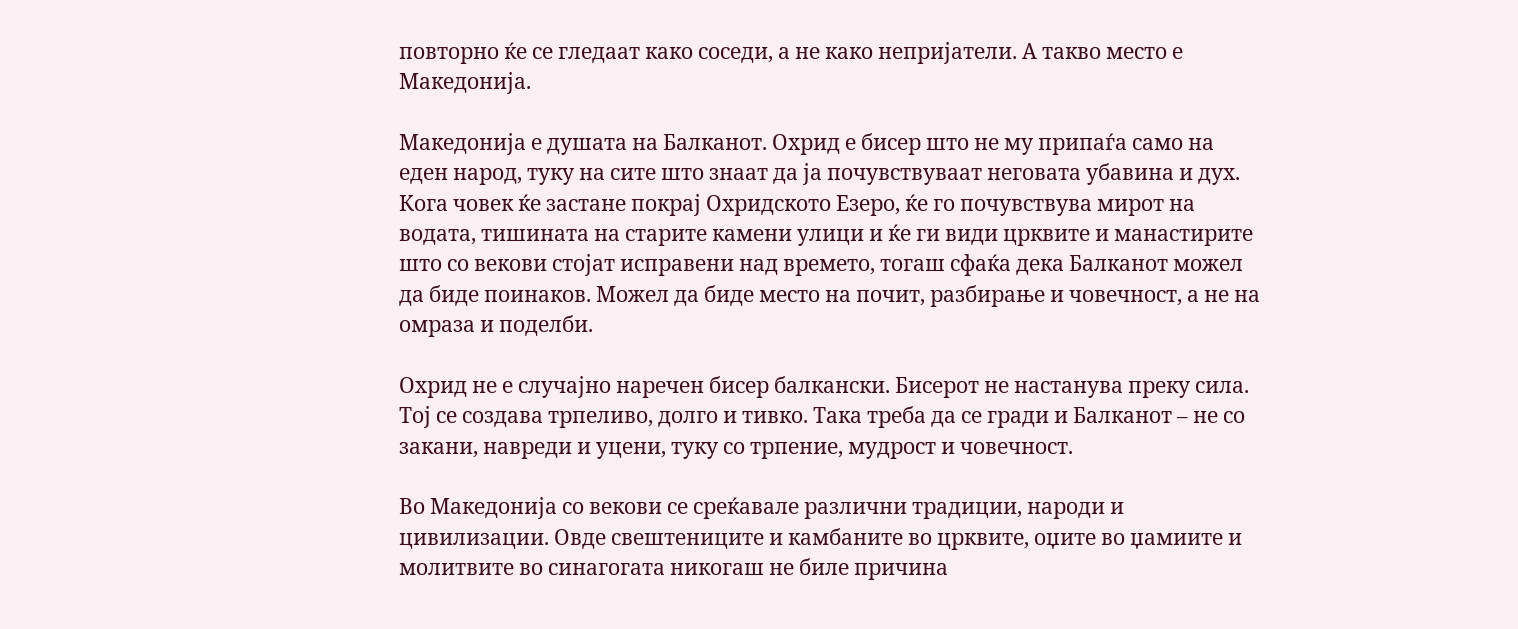повторно ќе се гледаат како соседи, а не како непријатели. А такво место е Македонија.

Македонија е душата на Балканот. Охрид е бисер што не му припаѓа само на еден народ, туку на сите што знаат да ја почувствуваат неговата убавина и дух. Кога човек ќе застане покрај Охридското Езеро, ќе го почувствува мирот на водата, тишината на старите камени улици и ќе ги види црквите и манастирите што со векови стојат исправени над времето, тогаш сфаќа дека Балканот можел да биде поинаков. Можел да биде место на почит, разбирање и човечност, а не на омраза и поделби.

Охрид не е случајно наречен бисер балкански. Бисерот не настанува преку сила. Тој се создава трпеливо, долго и тивко. Така треба да се гради и Балканот – не со закани, навреди и уцени, туку со трпение, мудрост и човечност.

Во Македонија со векови се среќавале различни традиции, народи и цивилизации. Овде свештениците и камбаните во црквите, оџите во џамиите и молитвите во синагогата никогаш не биле причина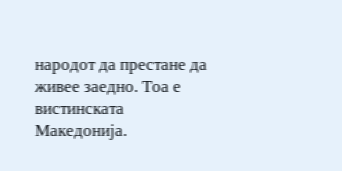народот да престане да живее заедно. Тоа е вистинската Македонија.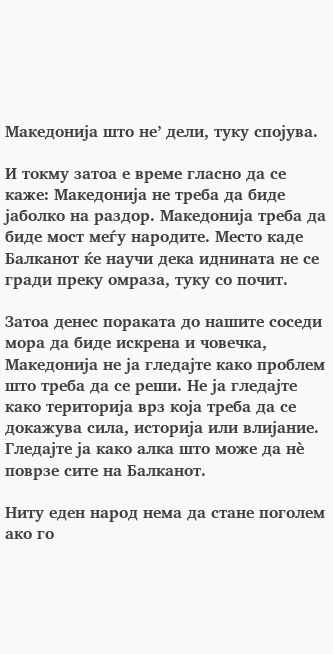Македонија што не’ дели, туку спојува.

И токму затоа е време гласно да се каже: Македонија не треба да биде јаболко на раздор. Македонија треба да биде мост меѓу народите. Место каде Балканот ќе научи дека иднината не се гради преку омраза, туку со почит.

Затоа денес пораката до нашите соседи мора да биде искрена и човечка, Македонија не ја гледајте како проблем што треба да се реши. Не ја гледајте како територија врз која треба да се докажува сила, историја или влијание. Гледајте ја како алка што може да нè поврзе сите на Балканот.

Ниту еден народ нема да стане поголем ако го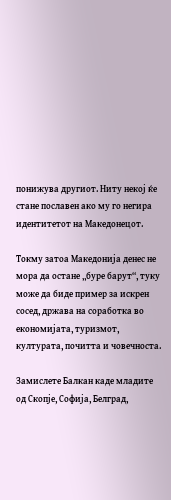понижува другиот. Ниту некој ќе стане пославен ако му го негира идентитетот на Македонецот.

Токму затоа Македонија денес не мора да остане „буре барут“, туку може да биде пример за искрен сосед, држава на соработка во економијата, туризмот, културата, почитта и човечноста.

Замислете Балкан каде младите од Скопје, Софија, Белград,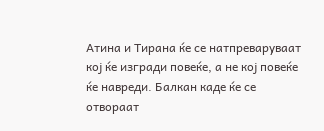Атина и Тирана ќе се натпреваруваат кој ќе изгради повеќе, а не кој повеќе ќе навреди. Балкан каде ќе се отвораат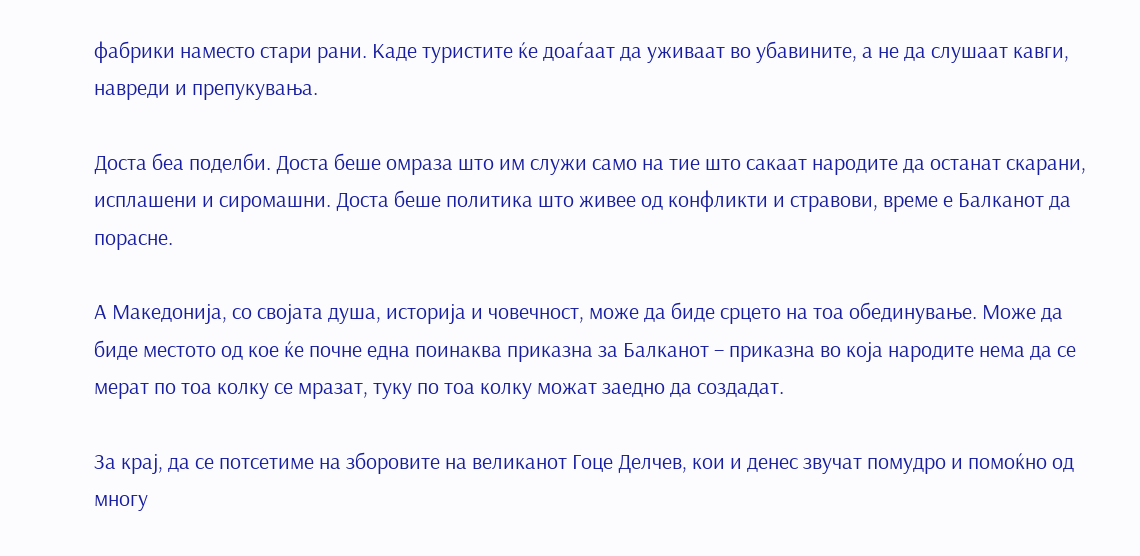фабрики наместо стари рани. Каде туристите ќе доаѓаат да уживаат во убавините, а не да слушаат кавги, навреди и препукувања.

Доста беа поделби. Доста беше омраза што им служи само на тие што сакаат народите да останат скарани, исплашени и сиромашни. Доста беше политика што живее од конфликти и стравови, време е Балканот да порасне.

А Македонија, со својата душа, историја и човечност, може да биде срцето на тоа обединување. Може да биде местото од кое ќе почне една поинаква приказна за Балканот – приказна во која народите нема да се мерат по тоа колку се мразат, туку по тоа колку можат заедно да создадат.

За крај, да се потсетиме на зборовите на великанот Гоце Делчев, кои и денес звучат помудро и помоќно од многу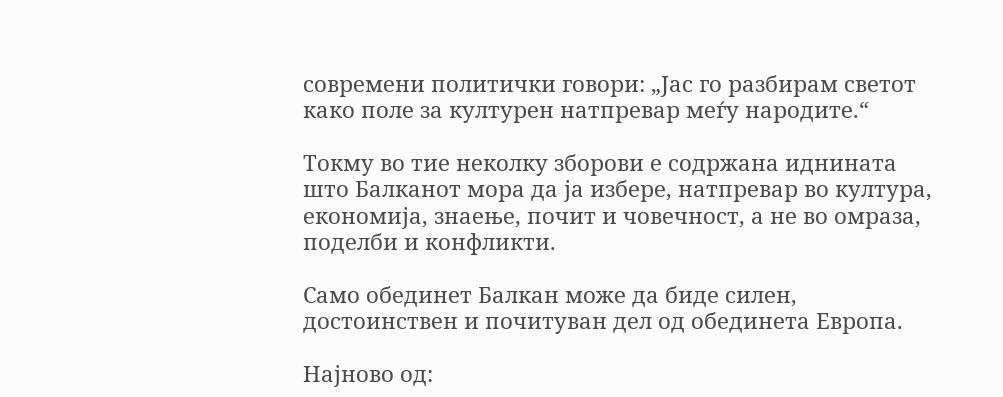современи политички говори: „Јас го разбирам светот како поле за културен натпревар меѓу народите.“

Токму во тие неколку зборови е содржана иднината што Балканот мора да ја избере, натпревар во култура, економија, знаење, почит и човечност, а не во омраза, поделби и конфликти.

Само обединет Балкан може да биде силен, достоинствен и почитуван дел од обединета Европа.

Најново од: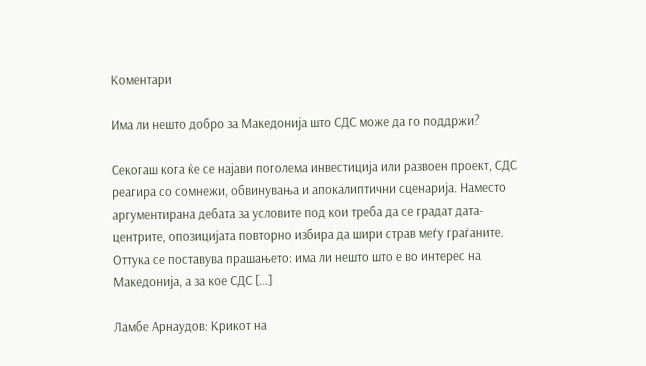Коментари

Има ли нешто добро за Македонија што СДС може да го поддржи?

Секогаш кога ќе се најави поголема инвестиција или развоен проект, СДС реагира со сомнежи, обвинувања и апокалиптични сценарија. Наместо аргументирана дебата за условите под кои треба да се градат дата-центрите, опозицијата повторно избира да шири страв меѓу граѓаните. Оттука се поставува прашањето: има ли нешто што е во интерес на Македонија, а за кое СДС […]

Ламбе Арнаудов: Крикот на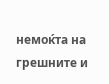немоќта на грешните и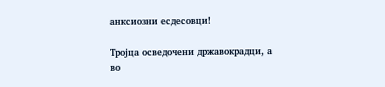анксиозни есдесовци!

Тројца осведочени државокрадци, а во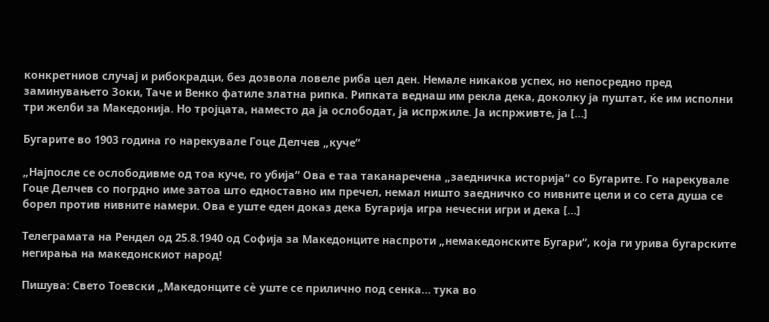конкретниов случај и рибокрадци, без дозвола ловеле риба цел ден. Немале никаков успех, но непосредно пред заминувањето Зоки, Таче и Венко фатиле златна рипка. Рипката веднаш им рекла дека, доколку ја пуштат, ќе им исполни три желби за Македонија. Но тројцата, наместо да ја ослободат, ја испржиле. Ја испрживте, ја […]

Бугарите во 1903 година го нарекувале Гоце Делчев „куче“

„Најпосле се ослободивме од тоа куче, го убија“ Ова е таа таканаречена „заедничка историја“ со Бугарите. Го нарекувале Гоце Делчев со погрдно име затоа што едноставно им пречел, немал ништо заедничко со нивните цели и со сета душа се борел против нивните намери. Ова е уште еден доказ дека Бугарија игра нечесни игри и дека […]

Телеграмата на Рендел од 25.8.1940 од Софија за Македонците наспроти „немакедонските Бугари“, која ги урива бугарските негирања на македонскиот народ!

Пишува: Свето Тоевски „Македонците сè уште се прилично под сенка… тука во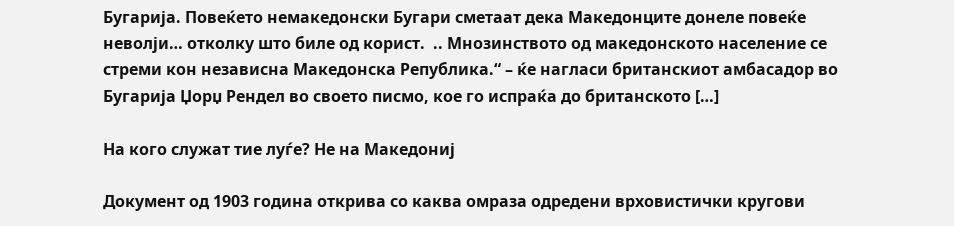Бугарија. Повеќето немакедонски Бугари сметаат дека Македонците донеле повеќе неволји… отколку што биле од корист.  .. Мнозинството од македонското население се стреми кон независна Македонска Република.“ – ќе нагласи британскиот амбасадор во Бугарија Џорџ Рендел во своето писмо, кое го испраќа до британското […]

На кого служат тие луѓе? Не на Македониј

Документ од 1903 година открива со каква омраза одредени врховистички кругови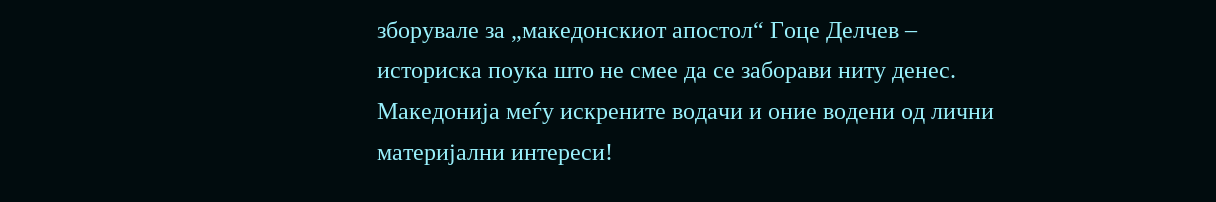зборувале за „македонскиот апостол“ Гоце Делчев – историска поука што не смее да се заборави ниту денес. Македонија меѓу искрените водачи и оние водени од лични материјални интереси!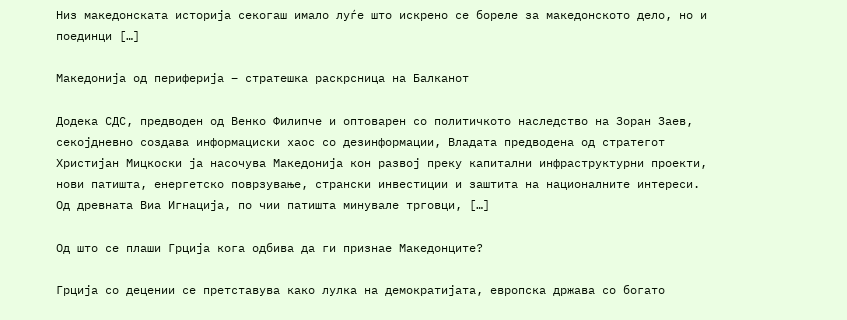Низ македонската историја секогаш имало луѓе што искрено се бореле за македонското дело, но и поединци […]

Македонија од периферија – стратешка раскрсница на Балканот

Додека СДС, предводен од Венко Филипче и оптоварен со политичкото наследство на Зоран Заев, секојдневно создава информациски хаос со дезинформации, Владата предводена од стратегот Христијан Мицкоски ја насочува Македонија кон развој преку капитални инфраструктурни проекти, нови патишта, енергетско поврзување, странски инвестиции и заштита на националните интереси. Од древната Виа Игнација, по чии патишта минувале трговци, […]

Од што се плаши Грција кога одбива да ги признае Македонците?

Грција со децении се претставува како лулка на демократијата, европска држава со богато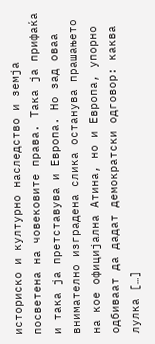историско и културно наследство и земја посветена на човековите права. Така ја прифаќа и така ја претставува и Европа. Но зад оваа внимателно изградена слика останува прашањето на кое официјална Атина, но и Европа, упорно одбиваат да дадат демократски одговор: каква лулка […]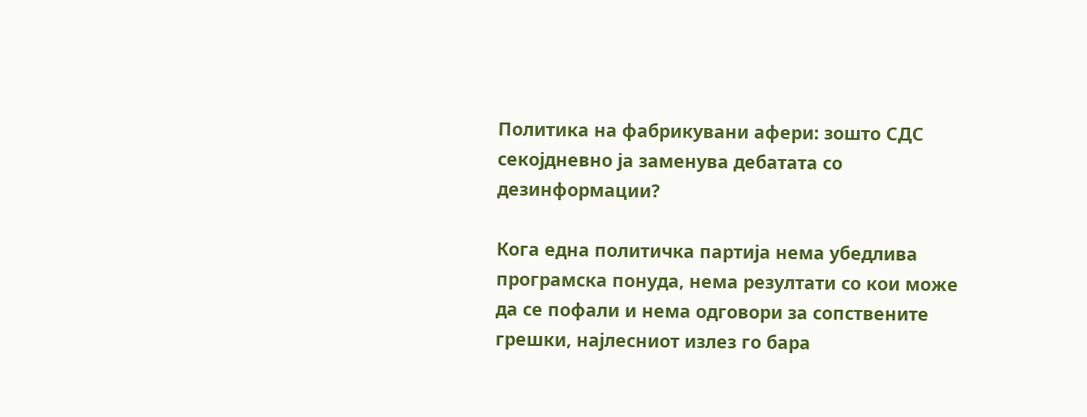Политика на фабрикувани афери: зошто СДС секојдневно ја заменува дебатата со дезинформации?

Кога една политичка партија нема убедлива програмска понуда, нема резултати со кои може да се пофали и нема одговори за сопствените грешки, најлесниот излез го бара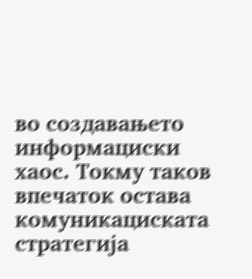во создавањето информациски хаос. Токму таков впечаток остава комуникациската стратегија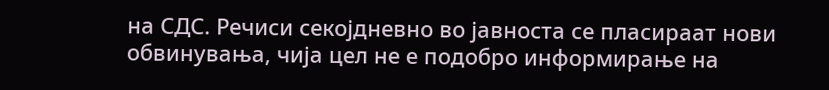на СДС. Речиси секојдневно во јавноста се пласираат нови обвинувања, чија цел не е подобро информирање на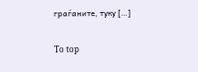граѓаните, туку […]

To top